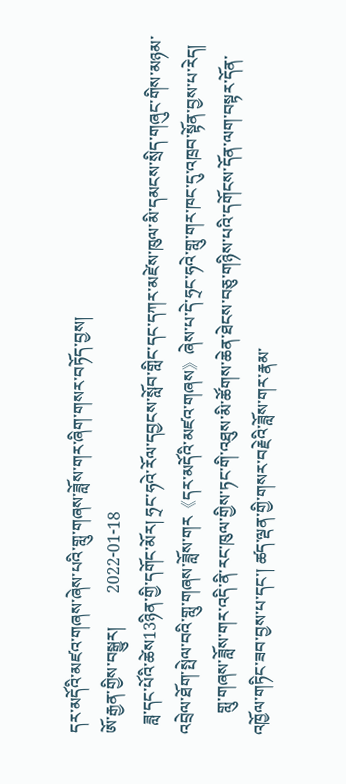དར་མདོའི་མཛའ་གཞས་ཞེས་པའི་གླུ་གཞས་ཟློས་གར་ཞིག་གསར་བཏོད་བྱས།
ཨོ་རྒྱན་གྱིས་བསྒྱུར།        2022-01-18
  ཟླ་དང་པོའི་ཚེས13ཉིན་གྱི་དགོང་མོར། ཧྲང་ཧའེ་རོལ་དབྱངས་སློབ་གླིང་དང་དཀར་མཛེས་ཁུལ་མི་དམངས་སྲིད་གཞུང་གིས་མཉམ་འབྲེལ་ཐོག་སྤེལ་བའི་གླུ་གཞས་ཟློས་གར《དར་མདོའི་མཛའ་གཞས》ཞེས་པ་དེ་ཧྲང་ཧའེ་གླུ་གར་ཁང་དུ་འཁྲབ་སྟོན་བྱས་པ་རེད།
     གླུ་གཞས་ཟློས་གར་འདི་ནི་རང་ཁུལ་གྱིས་ཏང་གི་འཐུས་མི་ཚོགས་ཆེན་ཐེངས་བཅུ་གཉིས་པའི་དགོངས་དོན་ལག་བསྟར་དོན་འཁྱོལ་གཏིང་ཟབ་བྱས་པ་དང་། ཚད་ལྡན་གྱི་གསར་བརྗེའི་ཟློས་གར་རྣམ་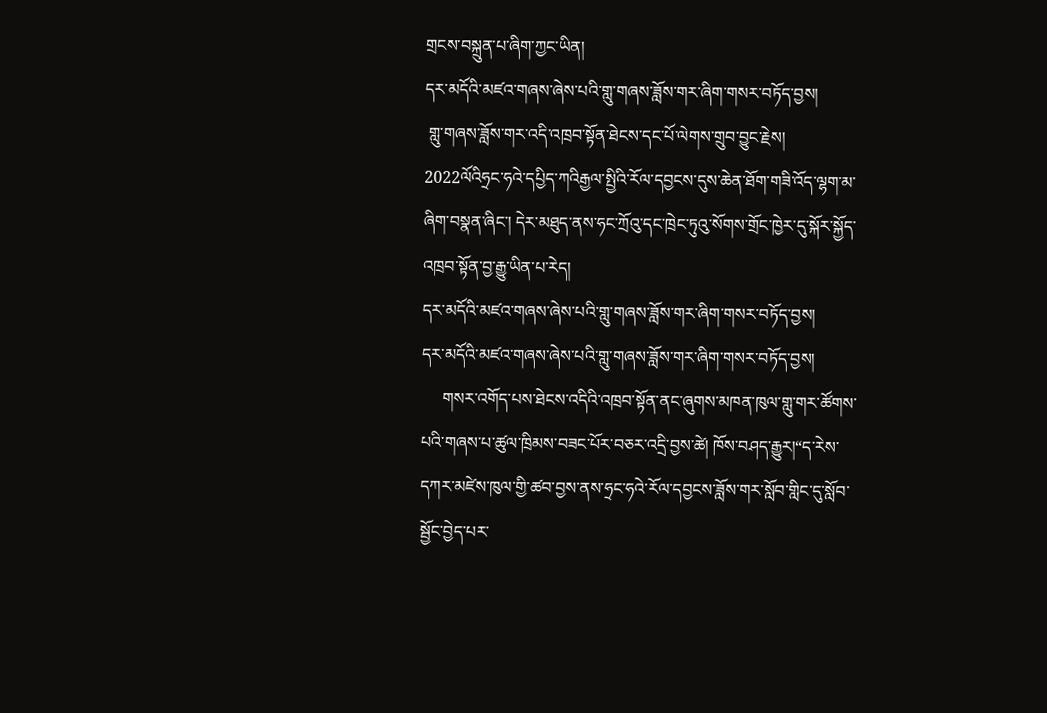གྲངས་བསྐྲུན་པ་ཞིག་ཀྱང་ཡིན།
དར་མདོའི་མཛའ་གཞས་ཞེས་པའི་གླུ་གཞས་ཟློས་གར་ཞིག་གསར་བཏོད་བྱས།
 གླུ་གཞས་ཟློས་གར་འདི་འཁྲབ་སྟོན་ཐེངས་དང་པོ་ལེགས་གྲུབ་བྱུང་རྗེས། 2022ལོའིཧྲང་ཧའེ་དཔྱིད་ཀའིརྒྱལ་སྤྱིའི་རོལ་དབྱངས་དུས་ཆེན་ཐོག་གཟི་འོད་ལྷག་མ་ཞིག་བསྣན་ཞིང་། དེར་མཐུད་ནས་ཧང་ཀྲོའུ་དང་ཁྲེང་ཏུའུ་སོགས་གྲོང་ཁྱེར་དུ་སྐོར་སྐྱོད་འཁྲབ་སྟོན་བྱ་རྒྱུ་ཡིན་པ་རེད།
དར་མདོའི་མཛའ་གཞས་ཞེས་པའི་གླུ་གཞས་ཟློས་གར་ཞིག་གསར་བཏོད་བྱས།
དར་མདོའི་མཛའ་གཞས་ཞེས་པའི་གླུ་གཞས་ཟློས་གར་ཞིག་གསར་བཏོད་བྱས།
     གསར་འགོད་པས་ཐེངས་འདིའི་འཁྲབ་སྟོན་ནང་ཞུགས་མཁན་ཁུལ་གླུ་གར་ཚོགས་པའི་གཞས་པ་ཚུལ་ཁྲིམས་བཟང་པོར་བཅར་འདྲི་བྱས་ཚེ། ཁོས་བཤད་རྒྱུར།“ད་རེས་དཀར་མཛེས་ཁུལ་གྱི་ཚབ་བྱས་ནས་ཧྲང་ཧའེ་རོལ་དབྱངས་ཟློས་གར་སློབ་གླིང་དུ་སློབ་སྦྱོང་བྱེད་པར་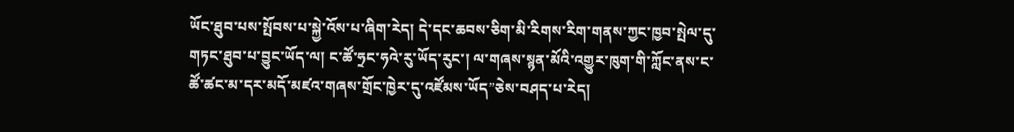ཡོང་ཐུབ་པས་སྤོབས་པ་སྐྱེ་འོས་པ་ཞིག་རེད། དེ་དང་ཆབས་ཅིག་མི་རིགས་རིག་གནས་ཀྱང་ཁྱབ་སྤེལ་དུ་གཏང་ཐུབ་པ་བྱུང་ཡོད་ལ། ང་ཚོ་ཧྲང་ཧའེ་རུ་ཡོད་རུང་། ལ་གཞས་སྙན་མོའི་འགྱུར་ཁུག་གི་ཀློང་ནས་ང་ཚོ་ཚང་མ་དར་མདོ་མཛའ་གཞས་གྲོང་ཁྱེར་དུ་འཛོམས་ཡོད”ཅེས་བཤད་པ་རེད།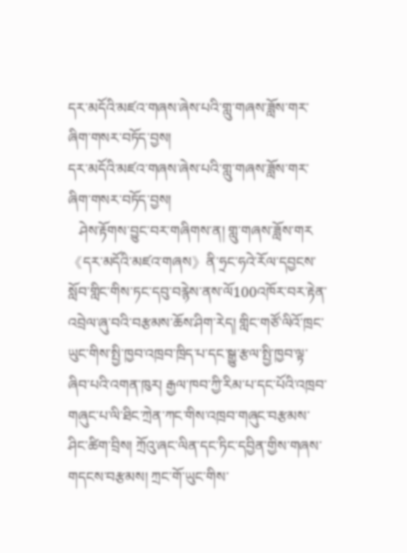དར་མདོའི་མཛའ་གཞས་ཞེས་པའི་གླུ་གཞས་ཟློས་གར་ཞིག་གསར་བཏོད་བྱས།
དར་མདོའི་མཛའ་གཞས་ཞེས་པའི་གླུ་གཞས་ཟློས་གར་ཞིག་གསར་བཏོད་བྱས།
   ཤེས་རྟོགས་བྱུང་བར་གཞིགས་ན། གླུ་གཞས་ཟློས་གར《དར་མདོའི་མཛའ་གཞས》ནི་ཧྲང་ཧའེ་རོལ་དབྱངས་སློབ་གླིང་གིས་ཏང་དབུ་བརྙེས་ནས་ལོ100འཁོར་བར་རྟེན་འབྲེལ་ཞུ་བའི་བརྩམས་ཆོས་ཤིག་རེད། གླིང་གཙོ་ལིའོ་ཁྲང་ཡུང་གིས་སྤྱི་ཁྱབ་འཁྲབ་ཁྲིད་པ་དང་སྒྱུ་རྩལ་སྤྱི་ཁྱབ་ལྟ་ཞིབ་པའི་འགན་ཁུར། རྒྱལ་ཁབ་ཀྱི་རིམ་པ་དང་པོའི་འཁྲབ་གཞུང་པ་ལི་ཐིང་ཀྲེན་ཀང་གིས་འཁྲབ་གཞུང་བརྩམས་ཤིང་ཚིག་བྲིས། ཀྲོའུ་ཞང་ལིན་དང་ཏིང་དབྱིན་གྱིས་གཞས་གདངས་བརྩམས། ཀྲང་གོ་ཡུང་གིས་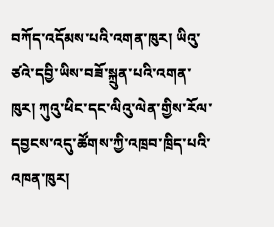བཀོད་འདོམས་པའི་འགན་ཁུར། ཡིའུ་ཙའེ་དབྱི་ཡིས་བཟོ་སྐྲུན་པའི་འགན་ཁུར། ཀུའུ་ཕིང་དང་ལིའུ་ལེན་གྱིས་རོལ་དབྱངས་འདུ་ཚོགས་ཀྱི་འཁྲབ་ཁྲིད་པའི་འཁན་ཁུར།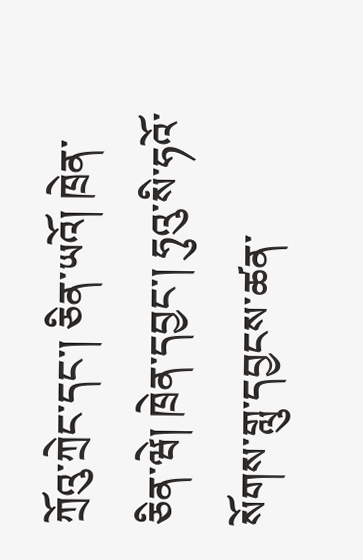ཀྲོའུ་ཀྲེང་དང་། ཅིན་ཡའོ། ཁྲེན་ཅིན་ཝེ། ཁྲེན་དབྱང་། ཧུའུ་སི་ཧའོ་སོགས་གླུ་དབྱངས་ཚན་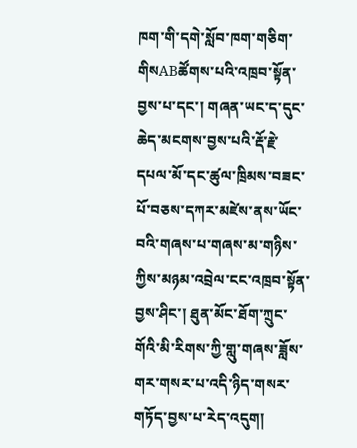ཁག་གི་དགེ་སློབ་ཁག་གཅིག་གིསABཚོགས་པའི་འཁྲབ་སྟོན་བྱས་པ་དང་། གཞན་ཡང་ད་དུང་ཆེད་མངགས་བྱས་པའི་རྡོ་རྗེ་དཔལ་མོ་དང་ཚུལ་ཁྲིམས་བཟང་པོ་བཅས་དཀར་མཛེས་ནས་ཡོང་བའི་གཞས་པ་གཞས་མ་གཉིས་ཀྱིས་མཉམ་འབྲེལ་ངང་འཁྲབ་སྟོན་བྱས་ཤིང་། ཐུན་མོང་ཐོག་ཀྲུང་གོའི་མི་རིགས་ཀྱི་གླུ་གཞས་ཟློས་གར་གསར་པ་འདི་ཉིད་གསར་གཏོད་བྱས་པ་རེད་འདུག།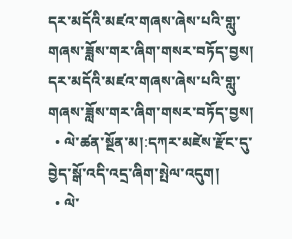དར་མདོའི་མཛའ་གཞས་ཞེས་པའི་གླུ་གཞས་ཟློས་གར་ཞིག་གསར་བཏོད་བྱས།
དར་མདོའི་མཛའ་གཞས་ཞེས་པའི་གླུ་གཞས་ཟློས་གར་ཞིག་གསར་བཏོད་བྱས།
  • ལེ་ཚན་སྔོན་མ།:དཀར་མཛེས་རྫོང་དུ་བྱེད་སྒོ་འདི་འདྲ་ཞིག་སྤེལ་འདུག།
  • ལེ་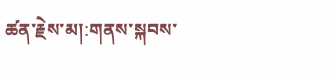ཚན་རྗེས་མ།:གནས་སྐབས་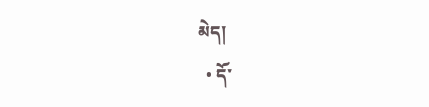མེད།
  • དོ་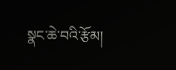སྣང་ཆེ་བའི་རྩོམ།